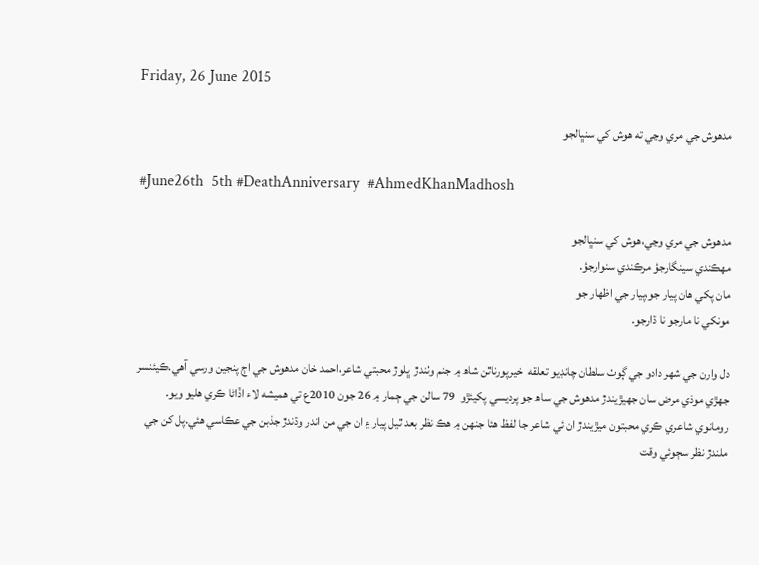Friday, 26 June 2015

مدھوش جي مري وڃي ته ھوش کي سنڀالجو

#June26th  5th #DeathAnniversary  #AhmedKhanMadhosh

مدھوش جي مري وڃي،ھوش کي سنڀالجو
مھڪندي سينگارجؤ مرڪندي سنوارجؤ.
مان پکي ھان پيار جو،پيار جي اظھار جو
مونکي نا مارجو نا ڌارجو.

دل وارن جي شھر دادو جي ڳوٺ سلطان چانڊيو تعلقه  خيرپورناٿن شاھ ۾ جنم وٺندڙ  ڀلوڙ محبتي شاعر،احمد خان مدھوش جي اڄ پنجين ورسي آھي.ڪيئنسر جھڙي موذي مرض سان جھيڙيندڙ مدھوش جي ساھ جو پرديسي پکيئڙو  79 سالن جي ڄمار ۾ 26 جون 2010ع تي ھميشه لاء اڏاڻا ڪري ھليو ويو.
رومانوي شاعري ڪري محبتون ميڙيندڙ ان ئي شاعر جا لفظ ھئا جنھن ۾ ھڪ نظر بعد ٿيل پيار ۽ ان جي من اندر وڌندڙ جذبن جي عڪاسي ھئي.پل کن جي ملندڙ نظر سڄوئي وقت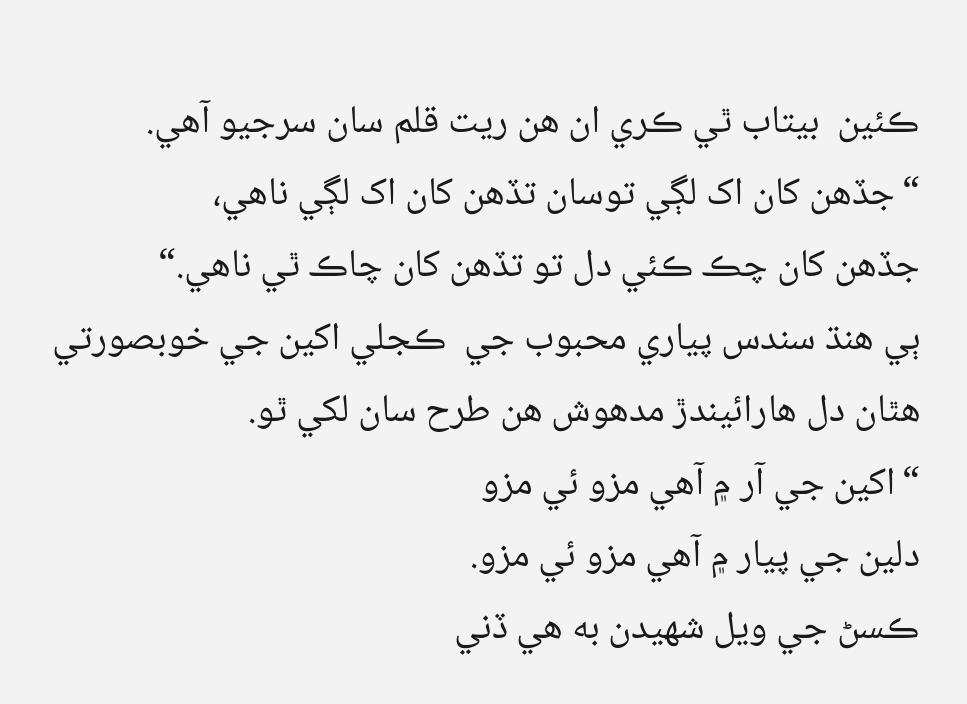ڪئين  بيتاب ٿي ڪري ان ھن ريت قلم سان سرجيو آھي.
“جڏھن کان اک لڳي توسان تڏھن کان اک لڳي ناھي،
جڏھن کان چڪ ڪئي دل تو تڏھن کان چاڪ ٿي ناھي.“
ٻي ھنڌ سندس پياري محبوب جي  ڪجلي اکين جي خوبصورتي ھٿان دل ھارائيندڙ مدھوش ھن طرح سان لکي ٿو.
“اکين جي آر ۾ آھي مزو ئي مزو
دلين جي پيار ۾ آھي مزو ئي مزو.
ڪسڻ جي ويل شھيدن به ھي ڏني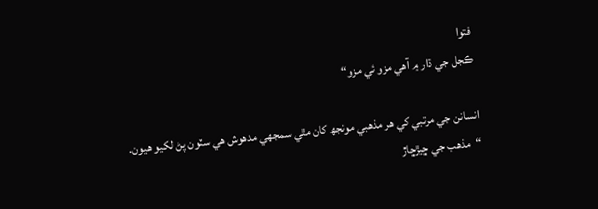فتوا
ڪجل جي ڌار ۾ آھي مزو ئي مزو“

انسانن جي مرتبي کي ھر مذھبي مونجھ کان مٿي سمجھي مدھوش ھي سٽون پڻ لکيو ھيون.
“مذھب جي ڇيڙڇاڙ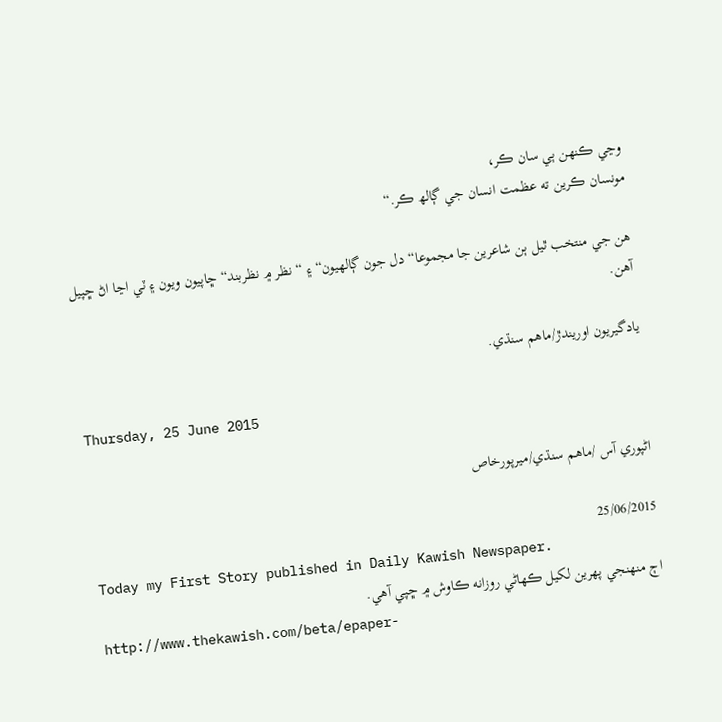وڃي ڪنھن ٻي سان ڪر،
مونسان ڪرين ته عظمت انسان جي ڳالھ ڪر.“

ھن جي منتخب ٿيل ٻن شاعرين جا مجموعا“دل جون ڳالھيون“ ۽ “نظر ۾ نظربند“ ڇاپيون ويون ۽ ٽي اڃا اڻ ڇپيل آھن.

يادگيريون اوريندڙ/ماھم سنڌي.

Thursday, 25 June 2015

اڻپوري آس /ماھم سنڌي/ميرپورخاص

25/06/2015
Today my First Story published in Daily Kawish Newspaper.
اڄ منھنجي پھرين لکيل ڪھاڻي روزانه ڪاوش ۾ ڇپي آھي.
http://www.thekawish.com/beta/epaper-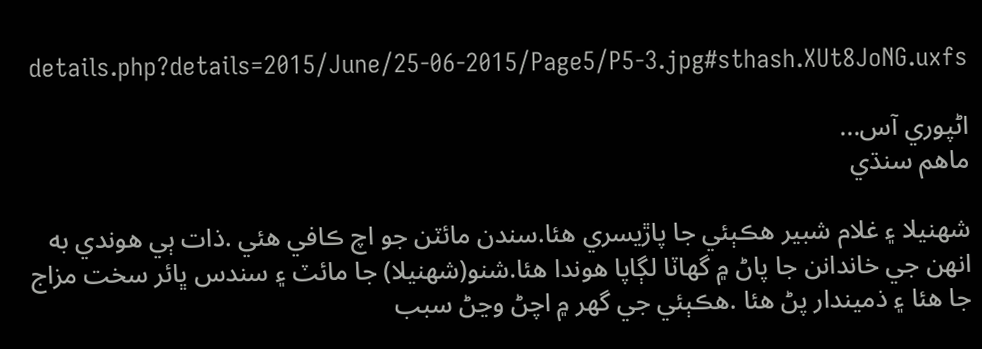details.php?details=2015/June/25-06-2015/Page5/P5-3.jpg#sthash.XUt8JoNG.uxfs

اڻپوري آس...
ماھم سنڌي

شھنيلا ۽ غلام شبير ھڪٻئي جا پاڙيسري ھئا.سندن مائٽن جو اچ ڪافي ھئي .ذات ٻي ھوندي به انھن جي خاندانن جا پاڻ ۾ گھاٽا لڳاپا ھوندا ھئا.شنو(شھنيلا) جا مائٽ ۽ سندس ڀائر سخت مزاج جا ھئا ۽ ذميندار پڻ ھئا .ھڪٻئي جي گھر ۾ اچڻ وڃڻ سبب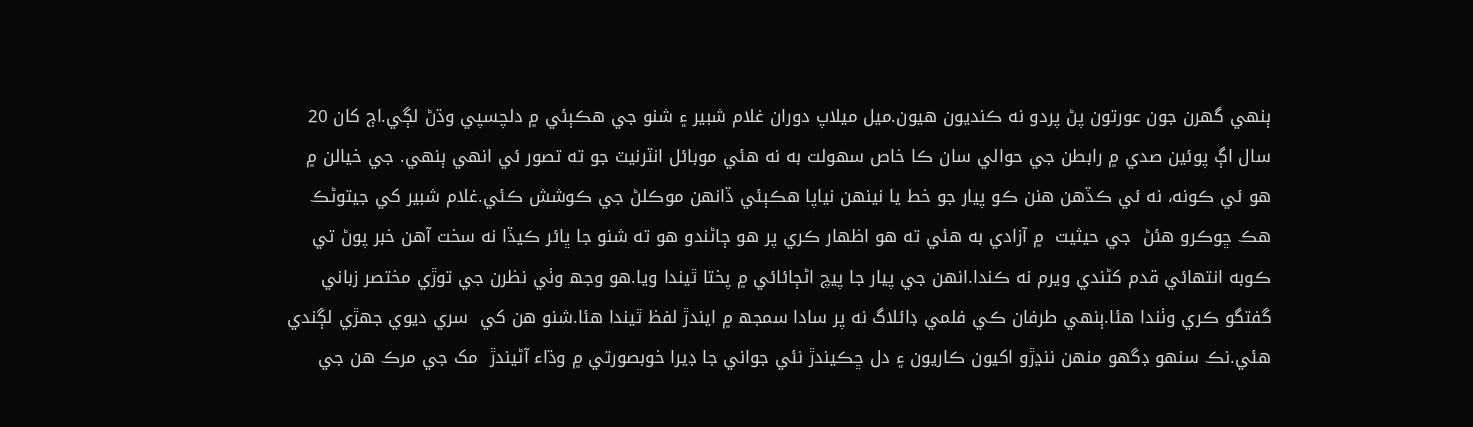ٻنھي گھرن جون عورتون پڻ پردو نه ڪنديون ھيون.ميل ميلاپ دوران غلام شبير ۽ شنو جي ھڪٻئي ۾ دلچسپي وڌڻ لڳي.اڄ کان 20 سال اڳ پوئين صدي ۾ رابطن جي حوالي سان ڪا خاص سھولت به نه ھئي موبائل انٽرنيٽ جو ته تصور ئي انھي ٻنھي. جي خيالن ۾ ھو ئي ڪونه، نه ئي ڪڏھن ھنن ڪو پيار جو خط يا نينھن نياپا ھڪٻئي ڏانھن موڪلڻ جي ڪوشش ڪئي.غلام شبير کي جيتوڻڪ ھڪ ڇوڪرو ھئڻ  جي حيثيت  ۾ آزادي به ھئي ته ھو اظھار ڪري پر ھو ڄاڻندو ھو ته شنو جا ڀائر ڪيڏا نه سخت آھن خبر پوڻ تي ڪوبه انتھائي قدم کڻندي ويرم نه ڪندا.انھن جي پيار جا پيچ اڻڄائائي ۾ پختا ٿيندا ويا.ھو وجھ وٺي نظرن جي توڙي مختصر زباني گفتگو ڪري وٺندا ھئا.ٻنھي طرفان ڪي فلمي ڊائلاگ نه پر سادا سمجھ ۾ ايندڙ لفظ ٿيندا ھئا.شنو ھن کي  سري ديوي جھڙي لڳندي ھئي.نڪ سنھو ڊگھو منھن ننڍڙو اکيون ڪاريون ۽ دل ڇڪيندڙ نئي جواني جا ڊيرا خوبصورتي ۾ وڌاء آڻيندڙ  مک جي مرڪ ھن جي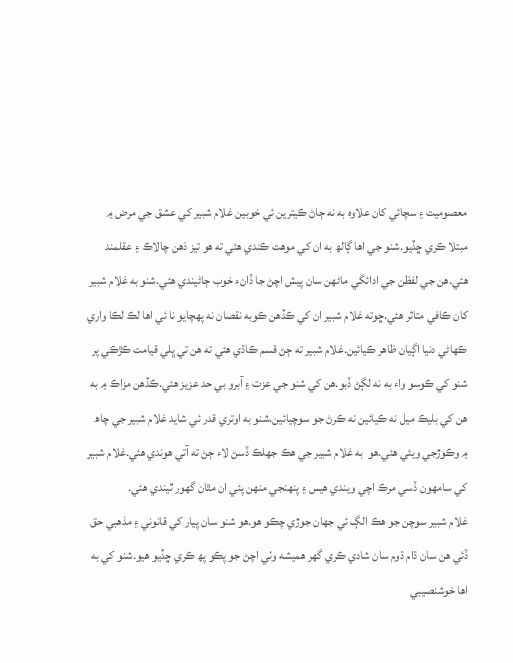معصوميت ۽ سچائي کان علاوه به نه ڄاڻ ڪيترين ئي خوبين غلام شبير کي عشق جي مرض ۾ مبتلا ڪري ڇڏيو.شنو جي اھا ڳالھ به ان کي موھت ڪندي ھئي ته ھو تيز ذھن چالاڪ ۽ عقلمند ھئي.ھن جي لفظن جي ادائگي ماڻھن سان پيش اچڻ جا ڏانء خوب ڄاڻيندي ھئي.شنو به غلام شبير کان ڪافي متاثر ھئي.ڇوته غلام شبير ان کي ڪڏھن ڪوبه نقصان نه پھچايو نا ئي اھا لڪ لڪا واري ڪھاڻي دنيا اڳيان ظاھر ڪيائين.غلام شبير ته ڄڻ قسم ڪاڌي ھئي ته ھن تي ڀلي قيامت ڪڙڪي پر شنو کي ڪوسو واء به نه لڳڻ ڏبو.ھن کي شنو جي عزت ۽ آبرو بي حد عزيز ھئي.ڪڏھن مزاڪ ۾ به ھن کي بليڪ ميل نه ڪيائين نه ڪرڻ جو سوچيائين.شنو به اوتري قدر ئي شايد غلام شبير جي چاھ ۾ وڪوڙجي ويئي ھئي.ھو  به غلام شبير جي ھڪ جھلڪ ڏسڻ لاء ڄڻ ته آتي ھوندي ھئي.غلام شبير کي سامھون ڏسي مرڪ اچي ويندي ھيس ۽ پنھنجي منھن پئي ان مٿان گھور ٿيندي ھئي.
غلام شبير سوچن جو ھڪ الڳ ئي جھان جوڙي چڪو ھو.ھو شنو سان پيار کي قانوني ۽ مذھبي حق ڏئي ھن سان ڌام ڌوم سان شادي ڪري گھر ھميشه وٺي اچڻ جو پڪو پھ ڪري ڇڏيو ھيو.شنو کي به اھا خوشنصيبي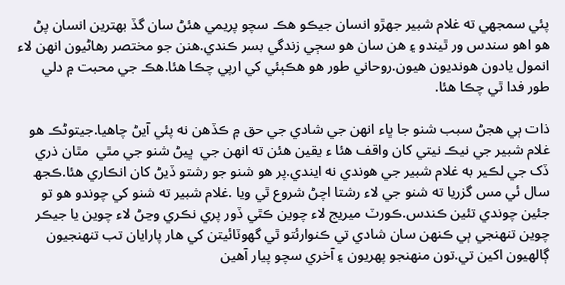پئي سمجھي ته غلام شبير جھڙو انسان جيڪو ھڪ سچو پريمي ھئڻ سان گڏ بھترين انسان پڻ ھو اھو سندس ور ٿيندو ۽ ھن سان ھو سڄي زندگي بسر ڪندي.ھنن جو مختصر رھاڻيون انھن لاء انمول يادون ھونديون ھيون.روحاني طور ھو ھڪٻئي کي ارپي چڪا ھئا.ھڪ جي محبت ۾ دلي طور فدا ٿي چڪا ھئا.

ذات ٻي ھجڻ سبب شنو جا ڀاء انھن جي شادي جي حق ۾ ڪڏھن نه پئي آيڻ چاھيا.جيتوڻڪ ھو غلام شبير جي نيڪ نيتي کان واقف ھئا ء يقين ھئن ته انھن جي  ڀيڻ شنو جي مٿي  مٿان ذري ڏک جي لڪير به غلام شبير جي ھوندي نه ايندي.پر ھو شنو جو رشتو ڏيڻ کان انڪاري ھئا.ڪجھ سال ئي مس گزريا ته شنو جي لاء رشتا اچڻ شروع ٿي ويا .غلام شبير ته شنو کي چوندو ھو تو جئين چوندي تئين ڪندس.ڪورٽ ميريج لاء چوين ڪٿي ڏور پري نڪري وڃڻ لاء چوين يا جيڪر چوين تنھنجي ٻي ڪنھن سان شادي تي ڪنوارئتو ٿي گھوٽائيتن کي ھار پارايان تب تنھنجيون ڳالھيون اکين تي.تون منھنجو پھريون ۽ آخري سچو پيار آھين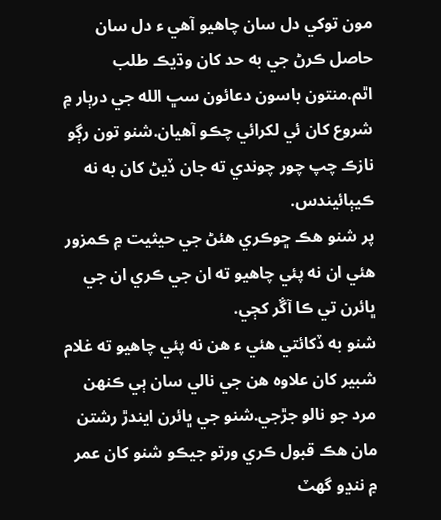مون توکي دل سان چاھيو آھي ء دل سان حاصل ڪرڻ جي به حد کان وڌيڪ طلب اٿم.منتون باسون دعائون سڀ الله جي درٻار ۾ شروع کان ئي لکرائي چڪو آھيان.شنو تون رڳو نازڪ چپ چور چوندي ته جان ڏيڻ کان به نه ڪيٻائيندس.
پر شنو ھڪ ڇوڪري ھئڻ جي حيثيت ۾ ڪمزور ھئي ان نه پئي چاھيو ته ان جي ڪري ان جي ڀائرن تي ڪا آڱر کڄي.
شنو به ڏکائتي ھئي ء ھن نه پئي چاھيو ته غلام شبير کان علاوه ھن جي نالي سان ٻي ڪنھن مرد جو نالو جڙجي.شنو جي ڀائرن ايندڙ رشتن مان ھڪ قبول ڪري ورتو جيڪو شنو کان عمر ۾ ننڍو گھٽ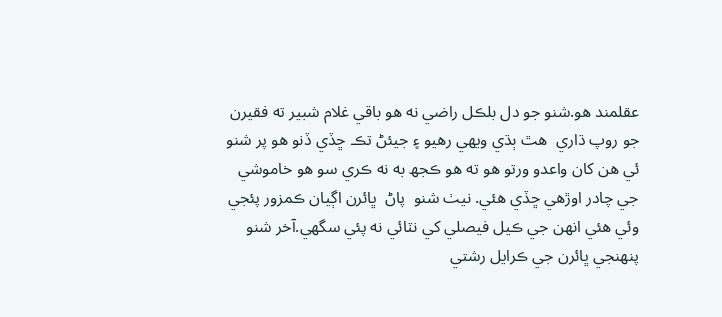عقلمند ھو.شنو جو دل بلڪل راضي نه ھو باقي غلام شبير ته فقيرن جو روپ ڌاري  ھٿ ٻڌي ويھي رھيو ۽ جيئڻ تڪ ڇڏي ڏنو ھو پر شنو ئي ھن کان واعدو ورتو ھو ته ھو ڪجھ به نه ڪري سو ھو خاموشي جي چادر اوڙھي ڇڏي ھئي. نيٺ شنو  پاڻ  ڀائرن اڳيان ڪمزور پئجي وئي ھئي انھن جي ڪيل فيصلي کي نٽائي نه پئي سگھي.آخر شنو پنھنجي ڀائرن جي ڪرايل رشتي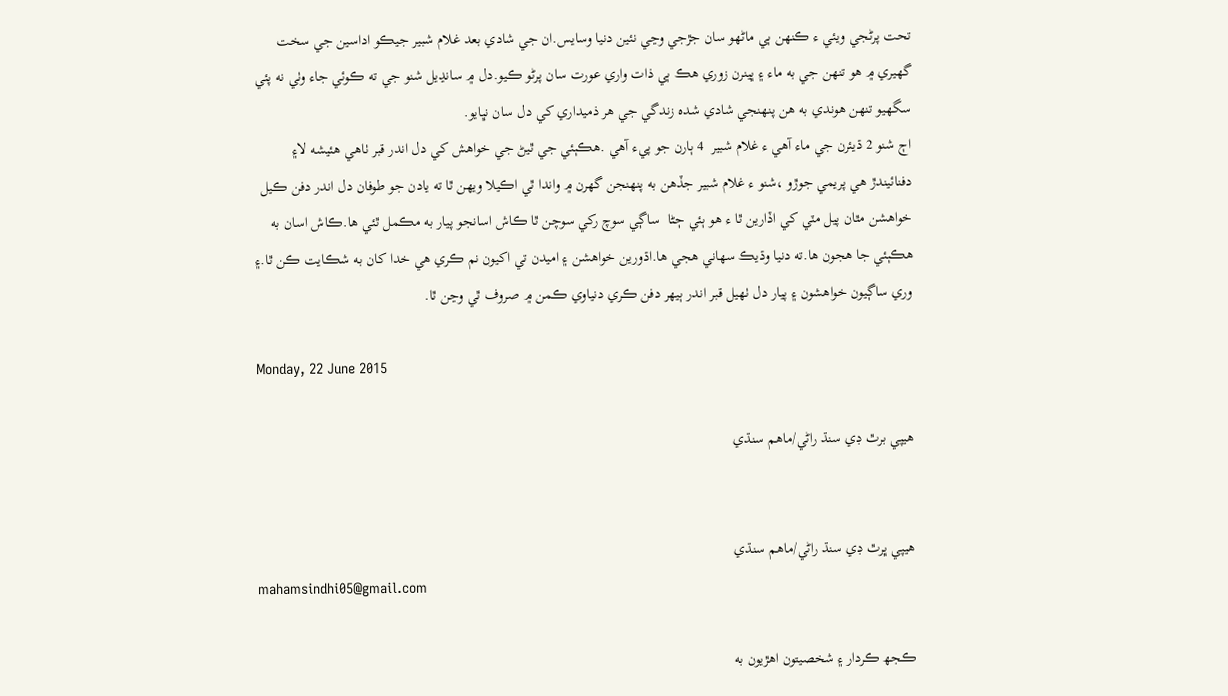تحت پرڻجي ويئي ء ڪنھن ٻي ماڻھو سان جڙجي وڃي نئين دنيا وسايس.ان جي شادي بعد غلام شبير جيڪو اداسين جي سخت گھيري ۾ ھو تنھن جي به ماء ۽ ڀينرن زوري ھڪ ٻي ذات واري عورت سان پرڻو ڪيو.دل ۾ سانڍيل شنو جي ته ڪوئي جاء وٺي نه پئي سگھيو تنھن ھوندي به ھن پنھنجي شادي شده زندگي جي ھر ذميداري کي دل سان نڀايو.
اڄ شنو 2 ڌيئرن جي ماء آھي ء غلام شبير  4 ٻارن جو پيء آھي .ھڪٻئي جي ٿيڻ جي خواھش کي دل اندر قبر ٺاھي ھئيشه لا۽ دفنائيندڙ ھي پريمي جوڙو ،شنو ء غلام شبير جڏھن به پنھنجن گھرن ۾ واندا ٿي اڪيلا ويھن ٿا ته يادن جو طوفان دل اندر دفن ڪيل خواھشن مٿان پيل مٽي کي اڏارين ٿا ء ھو ٻئي ڄڻا  ساڳي سوچ رکي سوچن ٿا ڪاش اسانجو پيار به مڪمل ٿئي ھا.ڪاش اسان به ھڪٻئي جا ھجون ھا.ته دنيا وڌيڪ سھاني ھجي ھا.اڌورين خواھشن ۽ اميدن تي اکيون نم ڪري ھي خدا کان به شڪايت ڪن ٿا.۽ وري ساڳيون خواھشون ۽ پيار دل ٺھيل قبر اندر ٻيھر دفن ڪري دنياوي ڪمن ۾ صروف ٿي وڃن ٿا.

Monday, 22 June 2015

ھيپي برٿ ڊي سنڌ راڻي/ماھم سنڌي


ھيپي ڀرٿ ڊي سنڌ راڻي/ماھم سنڌي
mahamsindhi05@gmail.com

ڪجھ ڪردار ۽ شخصيتون اھڙيون به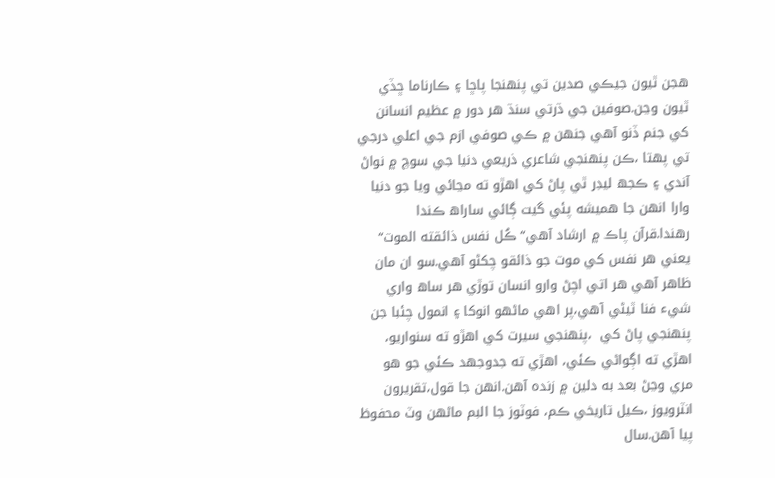ھجن ٿيون جيڪي صدين تي پنھنجا پاڇا ۽ ڪارناما ڇڏي ٿيون وڃن.صوفين جي ڌرتي سنڌ ھر دور ۾ عظيم انسانن کي جنم ڏنو آھي جنھن ۾ ڪي صوفي ازم جي اعلي درجي تي پھتا ،ڪن پنھنجي شاعري ذريعي دنيا جي سوچ ۾ نواڻ آندي ۽ ڪجھ ليڊر ٿي پاڻ کي اھڙو ته مڃائي ويا جو دنيا وارا انھن جا ھميشه پئي گيت ڳائي ساراھ ڪندا رھندا.قرآن پاڪ ۾ ارشاد آھي“ ڪُل نفس ذائقته الموت“ يعني ھر نفس کي موت جو ذائقو چکڻو آھي.سو ان مان ظاھر آھي ھر اتي اچڻ وارو انسان توڙي ھر ساھ واري شيء فنا ٿيڻي آھي،پر اھي ماڻھو انوکا ۽ انمول چئبا جن پنھنجي پاڻ کي  ،پنھنجي سيرت کي اھڙو ته سنواريو، اھڙي ته اڳواڻي ڪئي، اھڙي ته جدوجھد ڪئي جو ھو مري وڃڻ بعد به دلين ۾ زنده آھن.انھن جا قول،تقريرون انٽرويوز ،ڪيل تاريخي ڪم، فوٽوز جا البم ماڻھن وٽ محفوظ پيا آھن.سال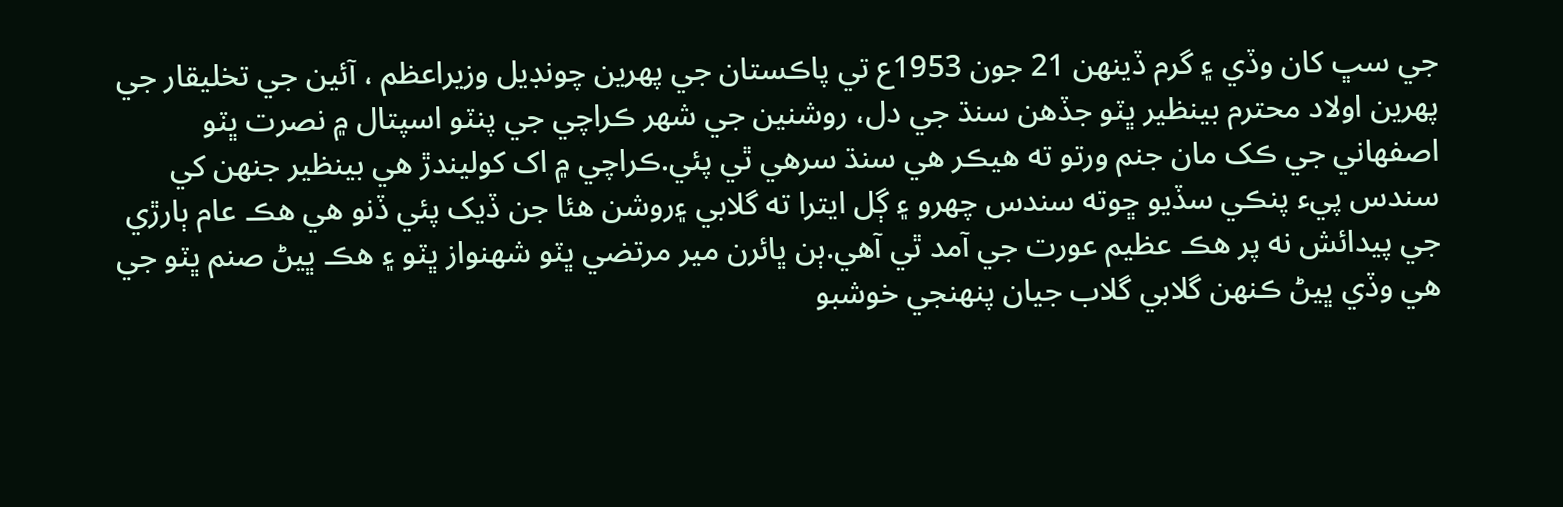جي سڀ کان وڏي ۽ گرم ڏينھن 21 جون 1953ع تي پاڪستان جي پھرين چونڊيل وزيراعظم ، آئين جي تخليقار جي پھرين اولاد محترم بينظير ڀٽو جڏھن سنڌ جي دل، روشنين جي شھر ڪراچي جي پنٽو اسپتال ۾ نصرت ڀٽو اصفھاني جي ڪک مان جنم ورتو ته ھيڪر ھي سنڌ سرھي ٿي پئي.ڪراچي ۾ اک کوليندڙ ھي بينظير جنھن کي سندس پيء پنڪي سڏيو ڇوته سندس چھرو ۽ ڳل ايترا ته گلابي ۽روشن ھئا جن ڏيک پئي ڏنو ھي ھڪ عام ٻارڙي جي پيدائش نه پر ھڪ عظيم عورت جي آمد ٿي آھي.ٻن ڀائرن مير مرتضي ڀٽو شھنواز ڀٽو ۽ ھڪ ڀيڻ صنم ڀٽو جي ھي وڏي ڀيڻ ڪنھن گلابي گلاب جيان پنھنجي خوشبو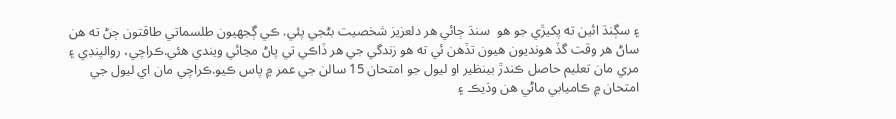۽ سڳنڌ ائين ته پکيڙي جو ھو  سنڌ ڄائي ھر دلعزيز شخصيت بڻجي پئي. ڪي ڳجھيون طلسماتي طاقتون ڄڻ ته ھن ساڻ ھر وقت گڏ ھونديون ھيون تڏھن ئي ته ھو زندگي جي ھر ڏاڪي تي پاڻ مڃائي ويندي ھئي.ڪراچي، روالپنڊي ۽ مري مان تعليم حاصل ڪندڙ بينظير او ليول جو امتحان 15 سالن جي عمر ۾ پاس ڪيو.ڪراچي مان اي ليول جي امتحان ۾ ڪاميابي ماڻي ھن وڌيڪ ۽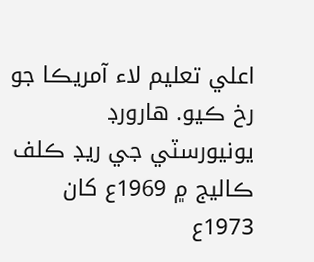اعلي تعليم لاء آمريڪا جو رخ ڪيو. ھارورڊ يونيورسٽي جي ريڊ ڪلف ڪاليج ۾ 1969ع کان 1973ع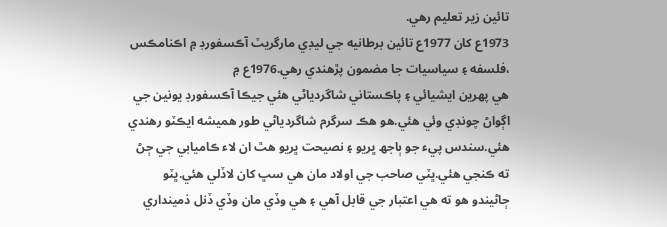تائين زير تعليم رھي.
1973ع کان 1977ع تائين برطانيه جي ليڊي مارگريٽ آڪسفورڊ ۾ اڪنامڪس ،فلسفه ۽ سياسيات جا مضمون پڙھندي رھي.1976ع ۾
ھي پھرين ايشيائي ۽ پاڪستاني شاگردياڻي ھئي جيڪا آڪسفورڊ يونين جي اڳواڻ چونڊي وئي ھئي.ھو ھڪ سرگرم شاگردياڻي طور ھميشه ايڪٽو رھندي ھئي.سندس پيء جو ٻاجھ ڀريو ۽ نصيحت ڀريو ھٿ ان لاء ڪاميابي جي ڄڻ ته ڪنجي ھئي.ڀٽي صاحب جي اولاد مان ھي سڀ کان لاڏلي ھئي.ڀٽو ڄاڻيندو ھو ته ھي اعتبار جي قابل آھي ۽ ھي وڏي مان وڏي ڏنل ذمينداري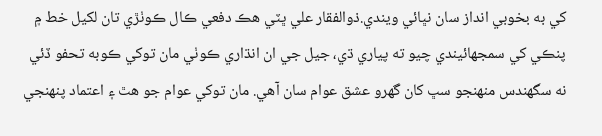کي به بخوبي انداز سان نڀائي ويندي.ذوالفقار علي ڀٽي ھڪ دفعي ڪال ڪوٺڙي تان لکيل خط ۾ پنڪي کي سمجھائيندي چيو ته پياري ڌي، جيل جي ان انڌاري ڪوٺي مان توکي ڪوبه تحفو ڏئي نه سگھندس منھنجو سڀ کان گھرو عشق عوام سان آھي. مان توکي عوام جو ھٿ ۽ اعتماد پنھنجي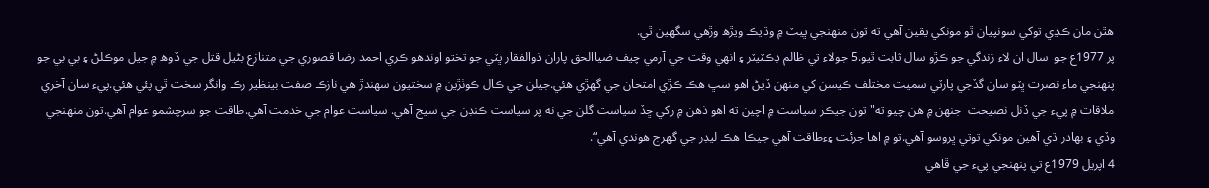ھٿن مان ڪڍي توکي سونپيان ٿو مونکي يقين آھي ته تون منھنجي ڀيٽ ۾ وڌيڪ ويڙھ وڙھي سگھين ٿي.
پر 1977ع جو  سال ان لاء زندگي جو ڪڙو سال ثابت ٿيو.5 جولاء تي ظالم ڊڪٽيٽر ۽ انھي وقت جي آرمي چيف ضياالحق پاران ذوالفقار ڀٽي جو تختو اوندھو ڪري احمد رضا قصوري جي متنازع بڻيل قتل جي ڏوھ ۾ جيل موڪلڻ ۽ بي بي جو پنھنجي ماء نصرت ڀٽو سان گڏجي پارٽي سميت مختلف ڪيسن کي منھن ڏيڻ اھو سڀ ھڪ ڪڙي امتحان جي گھڙي ھئي.جيلن جي ڪال ڪوٺڙين ۾ سختيون سھندڙ ھي نازڪ صفت بينظير رڪ وانگر سخت ٿي پئي ھئي.پيء سان آخري ملاقات ۾ پيء جي ڏنل نصيحت  جنھن ۾ ھن چيو ته" تون جيڪر سياست ۾ اچين ته اھو ذھن ۾ رکي ڇڏ سياست گلن جي نه پر سياست ڪنڊن جي سيج آھي. سياست عوام جي خدمت آھي.طاقت جو سرچشمو عوام آھي.تون منھنجي وڏي ۽ بھادر ڌي آھين مونکي توتي ڀروسو آھي.تو ۾ اھا جرئت ۽ءطاقت آھي جيڪا ھڪ ليڊر جي گھرج ھوندي آھي“.
4 اپريل 1979ع تي پنھنجي پيء جي ڦاھي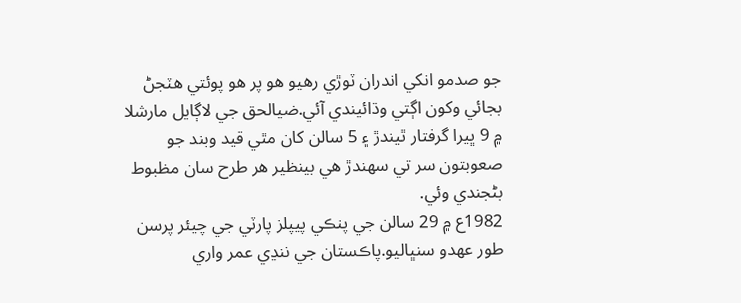جو صدمو انکي اندران ٽوڙي رھيو ھو پر ھو پوئتي ھٽجڻ بجائي وکون اڳتي وڌائيندي آئي.ضيالحق جي لاڳايل مارشلا ۾ 9 ڀيرا گرفتار ٿيندڙ ۽ 5 سالن کان مٿي قيد وبند جو صعوبتون سر تي سھندڙ ھي بينظير ھر طرح سان مظبوط بڻجندي وئي.
1982ع ۾ 29 سالن جي پنڪي پيپلز پارٽي جي چيئر پرسن طور عھدو سنڀاليو.پاڪستان جي ننڍي عمر واري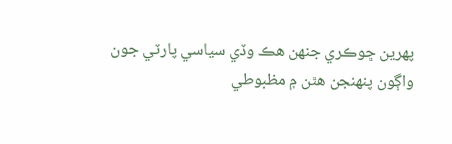پھرين ڇوڪري جنھن ھڪ وڏي سياسي پارٽي جون واڳون پنھنجن ھٿن ۾ مظبوطي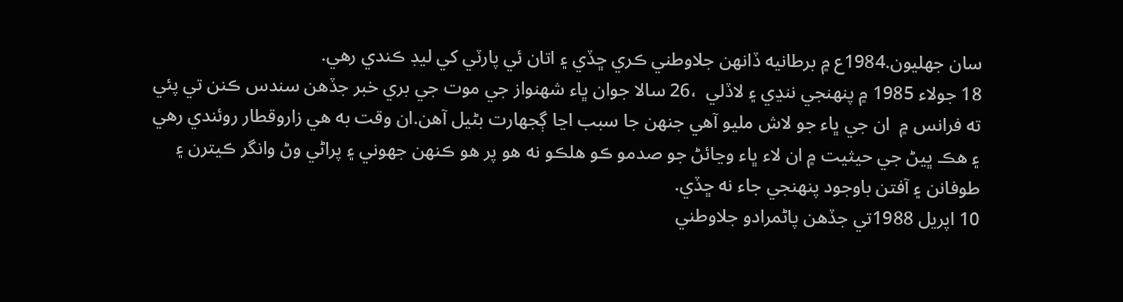سان جھليون.1984ع ۾ برطانيه ڏانھن جلاوطني ڪري ڇڏي ۽ اتان ئي پارٽي کي ليڊ ڪندي رھي.
18 جولاء 1985 ۾ پنھنجي ننڍي ۽ لاڏلي  ،26 سالا جوان ڀاء شھنواز جي موت جي بري خبر جڏھن سندس ڪنن تي پئي ته فرانس ۾  ان جي ڀاء جو لاش مليو آھي جنھن جا سبب اڃا ڳجھارت بڻيل آھن.ان وقت به ھي زاروقطار روئندي رھي ۽ ھڪ ڀيڻ جي حيثيت ۾ ان لاء ڀاء وڃائڻ جو صدمو ڪو ھلڪو نه ھو پر ھو ڪنھن جھوني ۽ پراڻي وڻ وانگر ڪيترن ۽ طوفانن ۽ آفتن باوجود پنھنجي جاء نه ڇڏي.
10 اپريل 1988تي جڏھن پاڻمرادو جلاوطني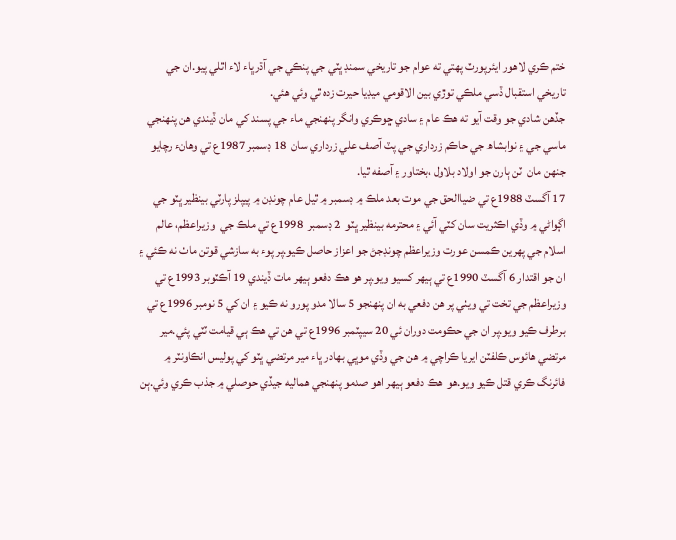ختم ڪري لاھور ايئرپورٽ پھتي ته عوام جو تاريخي سمنڊ ڀٽي جي پنڪي جي آڌرڀاء لاء اٿلي پيو.ان جي تاريخي استقبال ڏسي ملڪي توڙي بين الاقومي ميڊيا حيرت زده ٿي وئي ھئي.
جڏھن شادي جو وقت آيو ته ھڪ عام ۽ سادي ڇوڪري وانگر پنھنجي ماء جي پسند کي مان ڏيندي ھن پنھنجي ماسي جي ۽ نوابشاھ جي حاڪم زرداري جي پٽ آصف علي زرداري سان  18 ڊسمبر 1987ع تي وھانء رچايو جنھن مان  ٽن ٻارن جو اولاد بلاول ،بختاور ۽ آصفه ٿيا.
17 آگسٽ 1988ع تي ضياالحق جي موت بعد ملڪ ۾ ڊسمبر ۾ ٿيل عام چونڊن ۾ پيپلز پارٽي بينظير ڀٽو جي اڳواڻي ۾ وڏي اڪثريت سان کٽي آئي ۽ محترمه بينظير ڀٽو  2 ڊسمبر  1998ع تي ملڪ جي  وزيراعظم، عالم اسلام جي پھرين ڪمسن عورت وزيراعظم چونڊجڻ جو اعزاز حاصل ڪيو.پر پوء به سازشي قوتن ماٺ نه ڪئي ۽ ان جو اقتدار 6 آگسٽ 1990ع تي ٻيھر کسيو ويو.پر ھو ھڪ دفعو ٻيھر مات ڏيندي 19 آڪٽوبر 1993ع تي وزيراعظم جي تخت تي ويٺي پر ھن دفعي به ان پنھنجو 5 سالا مدو پورو نه ڪيو ۽ ان کي 5 نومبر 1996ع تي برطرف ڪيو ويو.پر ان جي حڪومت دوران ئي 20 سيپٽمبر 1996ع تي ھن تي ھڪ ٻي قيامت ٽٽي پئي.مير مرتضي ھائوس ڪلفٽن ايريا ڪراچي ۾ ھن جي وڏي موڀي بھادر ڀاء مير مرتضي ڀٽو کي پوليس انڪاونٽر ۾ فائرنگ ڪري قتل ڪيو ويو.ھو  ھڪ دفعو ٻيھر اھو صدمو پنھنجي ھماليه جيڏي حوصلي ۾ جذب ڪري وئي.ٻن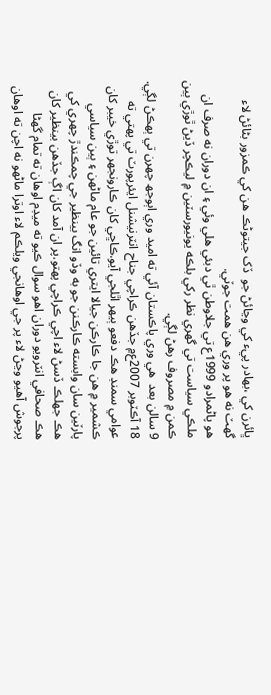ڀائرن کي ،بھادر پيء کي وڃائڻ جو  ڏک جيتوڻڪ ھن کي ڪمزور بڻائڻ لاء گھٽ نه ھو پر وري ھن ھمت جوٽي.
ھو پاڻمرادو 1999ع تي جلاوطن ٿي دبئي ھلي وئي ۽ ان دوران نه صرف ان ملڪي سياست تي گھري نظر رکي بلڪه يونيورسٽين ۾ ليڪچر ڏيڻ ٿوڙي ٻين ڪمن ۾ مصروف رھڻ لڳي.
9 سالن بعد  ھي وري پاڪستان آئي ته اميد وري اٻوجھ چھرن تي ٻھڪڻ لڳي.
18 آڪٽوبر 2007ع۾ جڏھن ڪراچي جناح انٽرنيشنل ايئرپورٽ تي پھتي ته عوامي سمنڊ ھڪ دفعو ٻيھر اٿلجي آيو.ڪاڇي کان ڪارونجھر توڙي خيبر کان ڪشمير ۾ ھن جا ڪارڪن جيالا ايتري تائين جو عام ماڻھن ۽ ٻين سياسي پارٽين سان وابسته ڪارڪنن جو به وڏو انگ بينظير جي چمڪندڙ چھري کي ھڪ جھلڪ ڏسڻ لاء اچي ڪراچي پھتو.پر ان آمد کان اڳ جڏھن بينظير کان ھڪ صحافي انٽرويو دوران اھو سوال ڪيو ته ميڊم اوھان ته تمام گھڻا پرجوش آھيو وڃڻ لاء پر جي اوھانجي ويلڪم لاء اوترا ماڻھو نه اچن ته اوھان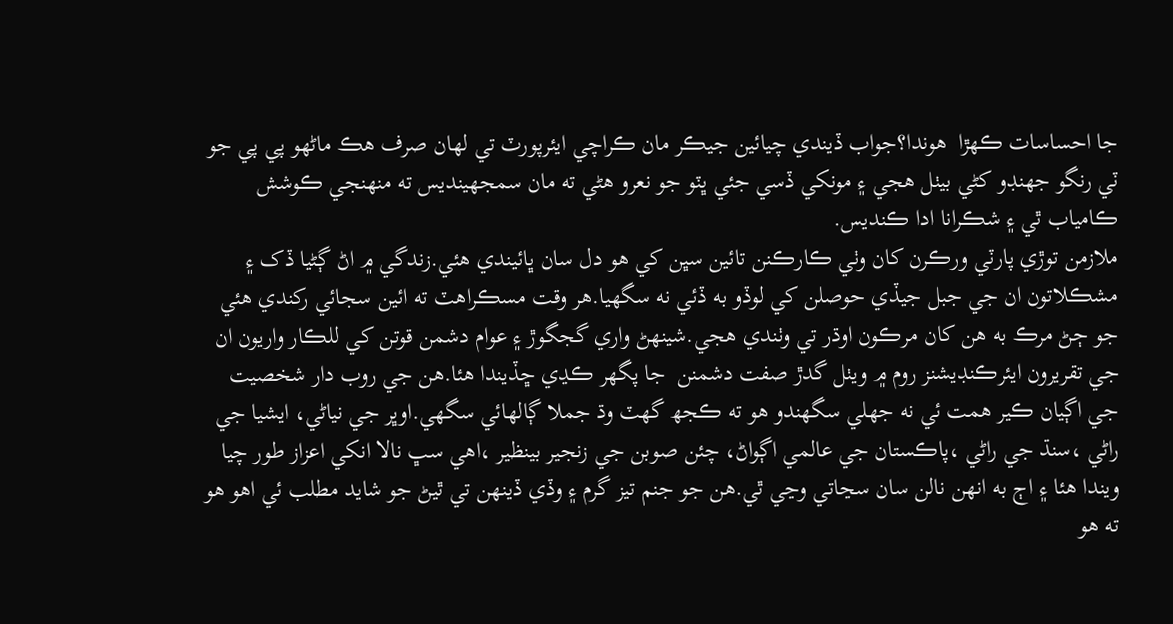جا احساسات ڪھڙا  ھوندا؟جواب ڏيندي چيائين جيڪر مان ڪراچي ايئرپورٽ تي لھان صرف ھڪ ماڻھو پي پي جو ٽي رنگو جھنڊو کڻي بيٺل ھجي ۽ مونکي ڏسي جئي ڀٽو جو نعرو ھڻي ته مان سمجھينديس ته منھنجي ڪوشش ڪامياب ٿي ۽ شڪرانا ادا ڪنديس.
ملازمن توڙي پارٽي ورڪرن کان وٺي ڪارڪنن تائين سڀن کي ھو دل سان ڀائيندي ھئي.زندگي ۾ اڻ ڳڻيا ڏک ۽ مشڪلاتون ان جي جبل جيڏي حوصلن کي لوڏو به ڏئي نه سگھيا.ھر وقت مسڪراھٽ ته ائين سجائي رکندي ھئي جو ڄڻ مرڪ به ھن کان مرڪون اوڌر تي وٺندي ھجي.شينھڻ واري گجگوڙ ۽ عوام دشمن قوتن کي للڪار واريون ان جي تقريرون ايئرڪنڊيشنز روم ۾ ويٺل گدڙ صفت دشمنن  جا پگھر ڪڍي ڇڏيندا ھئا.ھن جي روب دار شخصيت جي اڳيان ڪير ھمت ئي نه جھلي سگھندو ھو ته ڪجھ گھٽ وڌ جملا ڳالھائي سگھي.اوڀر جي نياڻي، ايشيا جي راڻي ،سنڌ جي راڻي ،پاڪستان جي عالمي اڳواڻ، چئن صوبن جي زنجير بينظير ،اھي سڀ نالا انکي اعزاز طور چيا ويندا ھئا ۽ اڄ به انھن نالن سان سڃاتي وڃي ٿي.ھن جو جنم تيز گرم ۽ وڏي ڏينھن تي ٿيڻ جو شايد مطلب ئي اھو ھو ته ھو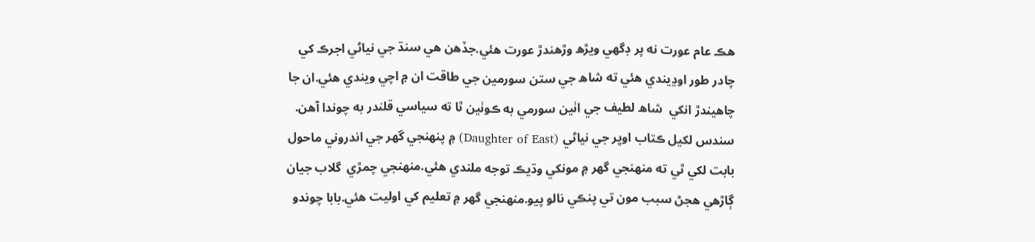ھڪ عام عورت نه پر ڊگھي ويڙھ وڙھندڙ عورت ھئي.جڏھن ھي سنڌ جي نياڻي اجرڪ کي چادر طور اوڍيندي ھئي ته شاھ جي ستن سورمين جي طاقت ان ۾ اچي ويندي ھئي.ان جا چاھيندڙ انکي  شاھ لطيف جي اٺين سورمي به ڪوٺين ٿا ته سياسي قلندر به چوندا آھن.
سندس لکيل ڪتاب اوڀر جي نياڻي (Daughter of East) ۾ پنھنجي گھر جي اندروني ماحول بابت لکي ٿي ته منھنجي گھر ۾ مونکي وڌيڪ توجه ملندي ھئي.منھنجي چمڙي  گلاب جيان ڳاڙھي ھجڻ سبب مون تي پنڪي نالو پيو.منھنجي گھر ۾ تعليم کي اوليت ھئي.بابا چوندو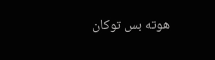ھوته بس توکان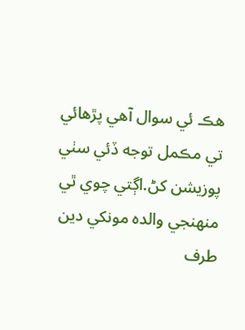ھڪ ئي سوال آھي پڙھائي تي مڪمل توجه ڏئي سٺي پوزيشن کڻ.اڳتي چوي ٿي منھنجي والده مونکي دين طرف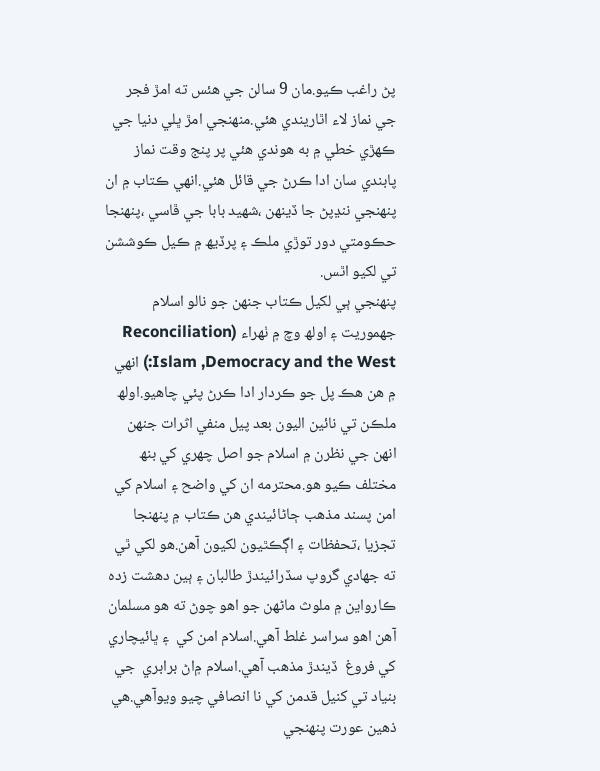پڻ راغب ڪيو.مان 9 سالن جي ھئس ته امڙ فجر جي نماز لاء اٿاريندي ھئي.منھنجي امڙ ڀلي دنيا جي ڪھڙي خطي ۾ به ھوندي ھئي پر پنج وقت نماز پابندي سان ادا ڪرڻ جي قائل ھئي.انھي ڪتاب ۾ ان پنھنجي ننڍپڻ جا ڏينھن ،شھيد بابا جي ڦاسي ،پنھنجا حڪومتي دور توڙي ملڪ ۽ پرڏيھ ۾ ڪيل ڪوششن تي لکيو اٿس.
پنھنجي ٻي لکيل ڪتاب جنھن جو نالو اسلام جھموريت ۽ اولھ وچ ۾ ٺھراء (Reconciliation :Islam ,Democracy and the West) انھي ۾ ھن ھڪ پل جو ڪردار ادا ڪرڻ پئي چاھيو.اولھ ملڪن تي نائين اليون بعد پيل منفي اثرات جنھن انھن جي نظرن ۾ اسلام جو اصل چھري کي بنھ مختلف ڪيو ھو.محترمه ان کي واضح ۽ اسلام کي امن پسند مذھب ڄاڻائيندي ھن ڪتاب ۾ پنھنجا تجزيا ،تحفظات ۽ اڳڪٿيون لکيون آھن.ھو لکي ٿي ته جھادي گروپ سڏرائيندڙ طالبان ۽ ٻين دھشت زده ڪارواين ۾ ملوث ماڻھن جو اھو چوڻ ته ھو مسلمان آھن اھو سراسر غلط آھي.اسلام امن کي  ۽ ڀائيچاري کي فروغ  ڏيندڙ مذھب آھي.اسلام ۾اڻ برابري  جي بنياد تي کنيل قدمن کي نا انصافي چيو ويوآھي.ھي ذھين عورت پنھنجي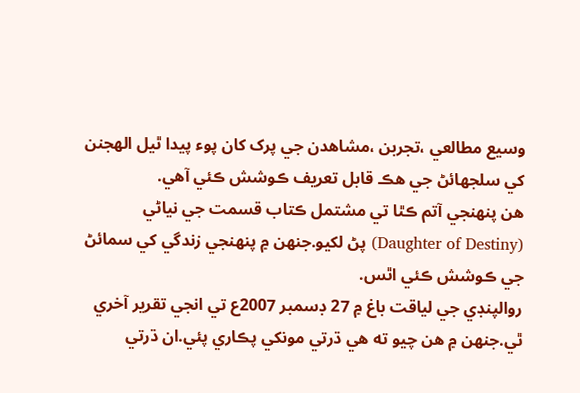وسيع مطالعي ،تجربن ،مشاھدن جي پرک کان پوء پيدا ٿيل الھجنن کي سلجھائڻ جي ھڪ قابل تعريف ڪوشش ڪئي آھي.
ھن پنھنجي آتم ڪٿا تي مشتمل ڪتاب قسمت جي نياڻي (Daughter of Destiny) پڻ لکيو.جنھن ۾ پنھنجي زندگي کي سمائڻ جي ڪوشش ڪئي اٿس.
روالپنڊي جي لياقت باغ ۾ 27 ڊسمبر 2007ع تي انجي تقرير آخري ٿي.جنھن ۾ ھن چيو ته ھي ڌرتي مونکي پڪاري پئي.ان ڌرتي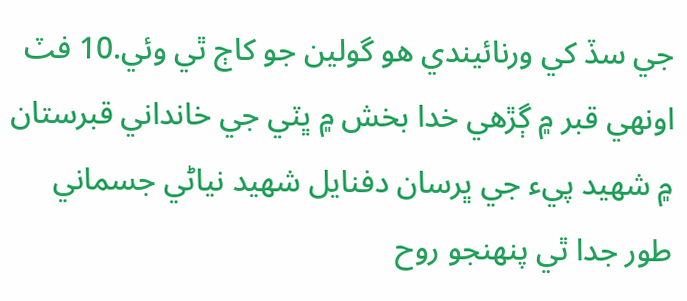جي سڏ کي ورنائيندي ھو گولين جو کاڄ ٿي وئي.10 فٽ اونھي قبر ۾ ڳڙھي خدا بخش ۾ ڀٽي جي خانداني قبرستان ۾ شھيد پيء جي ڀرسان دفنايل شھيد نياڻي جسماني طور جدا ٿي پنھنجو روح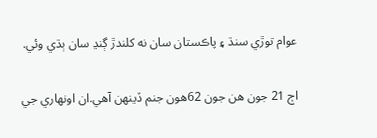عوام توڙي سنڌ ۽ پاڪستان سان نه کلندڙ ڳنڍ سان ٻڌي وئي.

اڄ 21 جون ھن جون 62ھون جنم ڏينھن آھي.ان اونھاري جي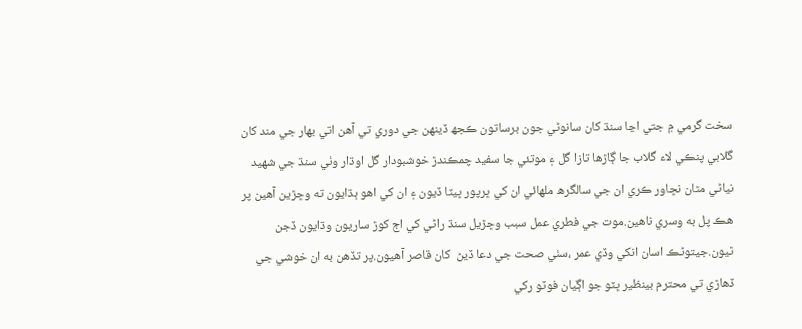سخت گرمي ۾ جتي اڃا سنڌ کان سانوڻي جون برساتون ڪجھ ڏينھن جي دوري تي آھن اتي بھار جي مند کان گلابي پنڪي لاء گلاب جا ڳاڙھا تازا گل ۽ موتئي جا سفيد چمڪندڙ خوشبودار گل اوڌار وٺي سنڌ جي شھيد نياڻي مٿان نڇاور ڪري ان جي سالگرھ ملھائي ان کي ڀرپور ڀيٽا ڏيون ۽ ان کي اھو ٻڌايون ته وڇڙين آھين پر ھڪ پل به وسري ناھين.موت جي فطري عمل سبب وڇڙيل سنڌ راڻي کي اڄ کوڙ ساريون وڌايون ڏجن ٿيون.جيتوڻڪ اسان انکي وڏي عمر ،سٺي صحت جي دعا ڏيڻ  کان قاصر آھيون.پر تڏھن به ان خوشي جي ڏھاڙي تي محترم بينظير ڀٽو جو اڳيان فوٽو رکي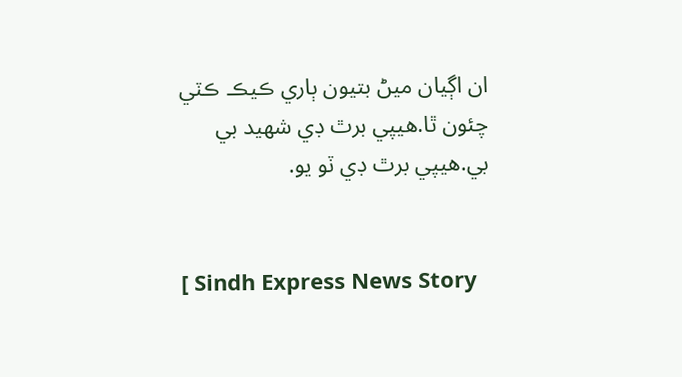ان اڳيان ميڻ بتيون ٻاري ڪيڪ ڪٽي چئون ٿا.ھيپي برٿ ڊي شھيد بي بي.ھيپي برٿ ڊي ٽو يو.


[ Sindh Express News Story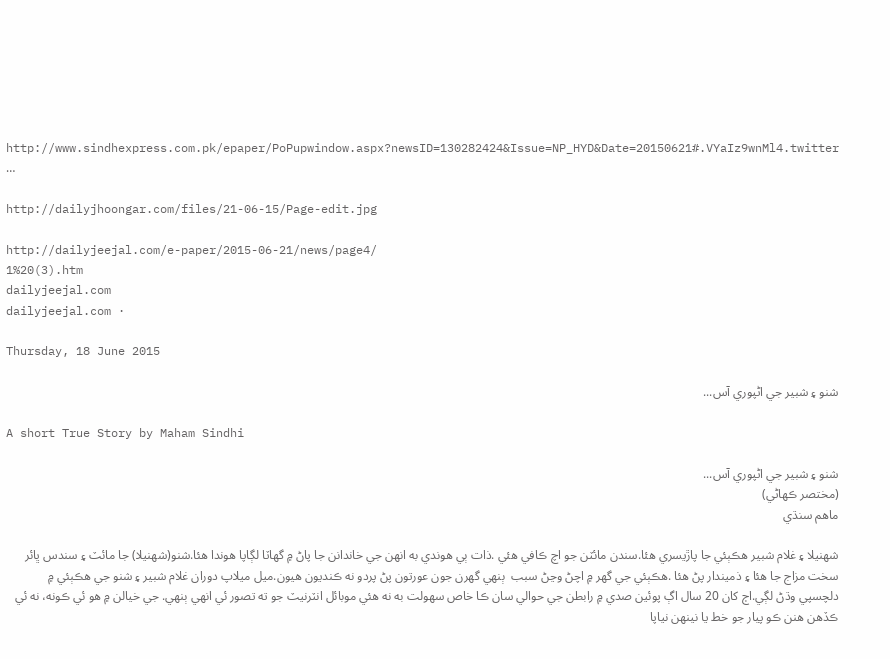http://www.sindhexpress.com.pk/epaper/PoPupwindow.aspx?newsID=130282424&Issue=NP_HYD&Date=20150621#.VYaIz9wnMl4.twitter …

http://dailyjhoongar.com/files/21-06-15/Page-edit.jpg

http://dailyjeejal.com/e-paper/2015-06-21/news/page4/
1%20(3).htm
dailyjeejal.com
dailyjeejal.com ·

Thursday, 18 June 2015

شنو ۽ شبير جي اڻپوري آس...

A short True Story by Maham Sindhi

شنو ۽ شبير جي اڻپوري آس...
(مختصر ڪھاڻي)
ماھم سنڌي

شھنيلا ۽ غلام شبير ھڪٻئي جا پاڙيسري ھئا.سندن مائٽن جو اچ ڪافي ھئي .ذات ٻي ھوندي به انھن جي خاندانن جا پاڻ ۾ گھاٽا لڳاپا ھوندا ھئا.شنو(شھنيلا) جا مائٽ ۽ سندس ڀائر سخت مزاج جا ھئا ۽ ذميندار پڻ ھئا .ھڪٻئي جي گھر ۾ اچڻ وڃڻ سبب  ٻنھي گھرن جون عورتون پڻ پردو نه ڪنديون ھيون.ميل ميلاپ دوران غلام شبير ۽ شنو جي ھڪٻئي ۾ دلچسپي وڌڻ لڳي.اڄ کان 20 سال اڳ پوئين صدي ۾ رابطن جي حوالي سان ڪا خاص سھولت به نه ھئي موبائل انٽرنيٽ جو ته تصور ئي انھي ٻنھي. جي خيالن ۾ ھو ئي ڪونه، نه ئي ڪڏھن ھنن ڪو پيار جو خط يا نينھن نياپا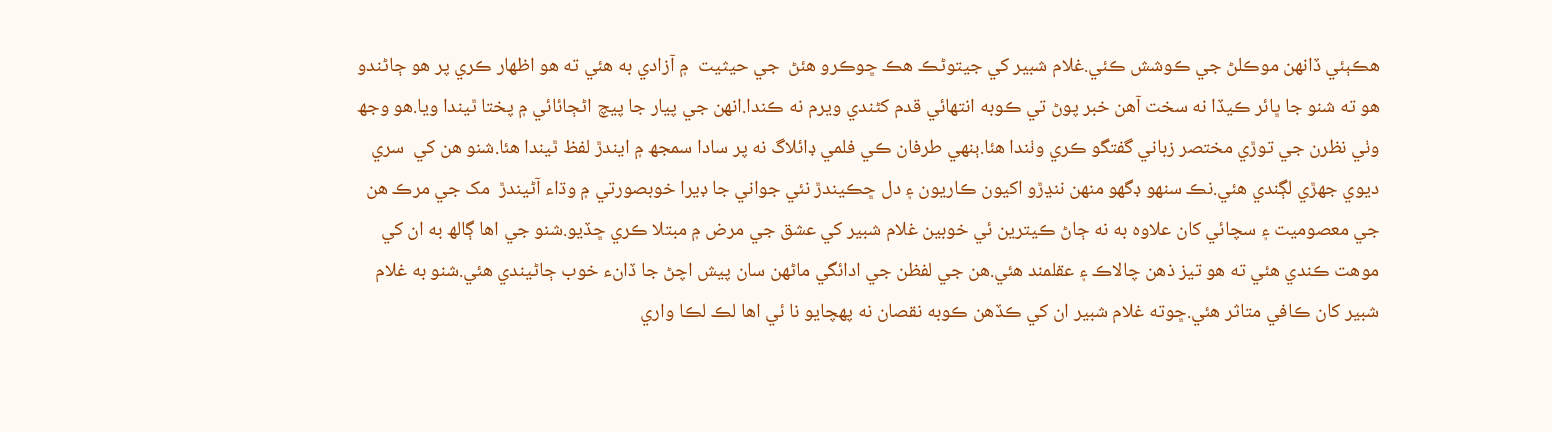ھڪٻئي ڏانھن موڪلڻ جي ڪوشش ڪئي.غلام شبير کي جيتوڻڪ ھڪ ڇوڪرو ھئڻ  جي حيثيت  ۾ آزادي به ھئي ته ھو اظھار ڪري پر ھو ڄاڻندو ھو ته شنو جا ڀائر ڪيڏا نه سخت آھن خبر پوڻ تي ڪوبه انتھائي قدم کڻندي ويرم نه ڪندا.انھن جي پيار جا پيچ اڻڄائائي ۾ پختا ٿيندا ويا.ھو وجھ وٺي نظرن جي توڙي مختصر زباني گفتگو ڪري وٺندا ھئا.ٻنھي طرفان ڪي فلمي ڊائلاگ نه پر سادا سمجھ ۾ ايندڙ لفظ ٿيندا ھئا.شنو ھن کي  سري ديوي جھڙي لڳندي ھئي.نڪ سنھو ڊگھو منھن ننڍڙو اکيون ڪاريون ۽ دل ڇڪيندڙ نئي جواني جا ڊيرا خوبصورتي ۾ وڌاء آڻيندڙ  مک جي مرڪ ھن جي معصوميت ۽ سچائي کان علاوه به نه ڄاڻ ڪيترين ئي خوبين غلام شبير کي عشق جي مرض ۾ مبتلا ڪري ڇڏيو.شنو جي اھا ڳالھ به ان کي موھت ڪندي ھئي ته ھو تيز ذھن چالاڪ ۽ عقلمند ھئي.ھن جي لفظن جي ادائگي ماڻھن سان پيش اچڻ جا ڏانء خوب ڄاڻيندي ھئي.شنو به غلام شبير کان ڪافي متاثر ھئي.ڇوته غلام شبير ان کي ڪڏھن ڪوبه نقصان نه پھچايو نا ئي اھا لڪ لڪا واري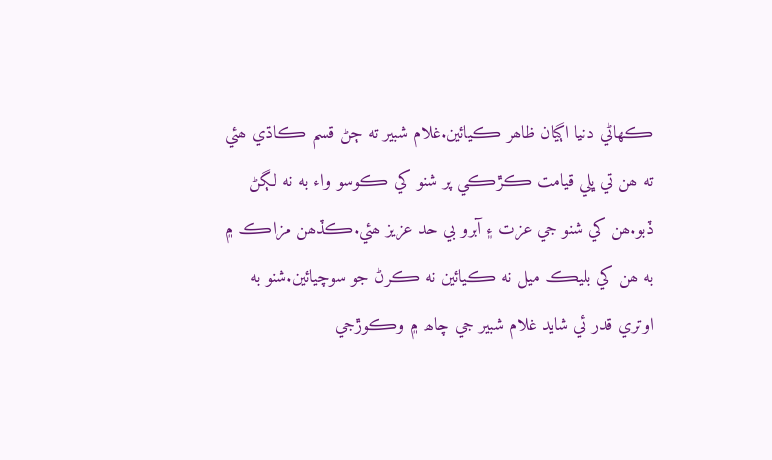ڪھاڻي دنيا اڳيان ظاھر ڪيائين.غلام شبير ته ڄڻ قسم ڪاڌي ھئي ته ھن تي ڀلي قيامت ڪڙڪي پر شنو کي ڪوسو واء به نه لڳڻ ڏبو.ھن کي شنو جي عزت ۽ آبرو بي حد عزيز ھئي.ڪڏھن مزاڪ ۾ به ھن کي بليڪ ميل نه ڪيائين نه ڪرڻ جو سوچيائين.شنو به اوتري قدر ئي شايد غلام شبير جي چاھ ۾ وڪوڙجي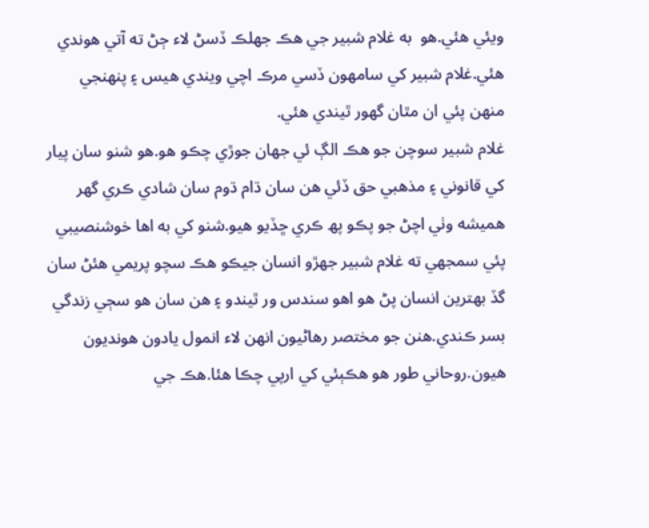ويئي ھئي.ھو  به غلام شبير جي ھڪ جھلڪ ڏسڻ لاء ڄڻ ته آتي ھوندي ھئي.غلام شبير کي سامھون ڏسي مرڪ اچي ويندي ھيس ۽ پنھنجي منھن پئي ان مٿان گھور ٿيندي ھئي.
غلام شبير سوچن جو ھڪ الڳ ئي جھان جوڙي چڪو ھو.ھو شنو سان پيار کي قانوني ۽ مذھبي حق ڏئي ھن سان ڌام ڌوم سان شادي ڪري گھر ھميشه وٺي اچڻ جو پڪو پھ ڪري ڇڏيو ھيو.شنو کي به اھا خوشنصيبي پئي سمجھي ته غلام شبير جھڙو انسان جيڪو ھڪ سچو پريمي ھئڻ سان گڏ بھترين انسان پڻ ھو اھو سندس ور ٿيندو ۽ ھن سان ھو سڄي زندگي بسر ڪندي.ھنن جو مختصر رھاڻيون انھن لاء انمول يادون ھونديون ھيون.روحاني طور ھو ھڪٻئي کي ارپي چڪا ھئا.ھڪ جي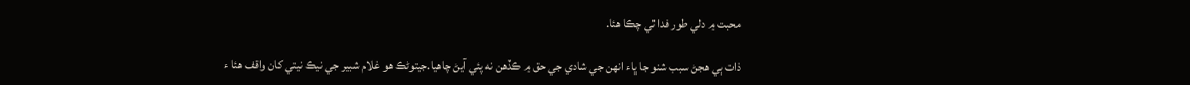محبت ۾ دلي طور فدا ٿي چڪا ھئا.

ذات ٻي ھجڻ سبب شنو جا ڀاء انھن جي شادي جي حق ۾ ڪڏھن نه پئي آيڻ چاھيا.جيتوڻڪ ھو غلام شبير جي نيڪ نيتي کان واقف ھئا ء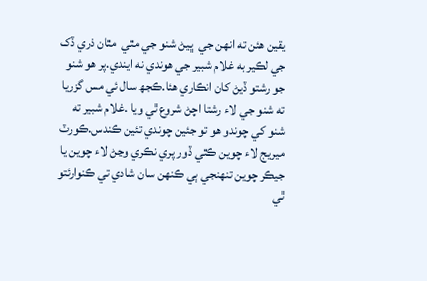يقين ھئن ته انھن جي  ڀيڻ شنو جي مٿي  مٿان ذري ڏک جي لڪير به غلام شبير جي ھوندي نه ايندي.پر ھو شنو جو رشتو ڏيڻ کان انڪاري ھئا.ڪجھ سال ئي مس گزريا ته شنو جي لاء رشتا اچڻ شروع ٿي ويا .غلام شبير ته شنو کي چوندو ھو تو جئين چوندي تئين ڪندس.ڪورٽ ميريج لاء چوين ڪٿي ڏور پري نڪري وڃڻ لاء چوين يا جيڪر چوين تنھنجي ٻي ڪنھن سان شادي تي ڪنوارئتو ٿي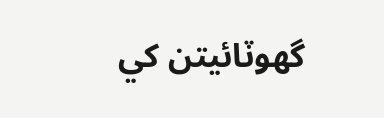گھوٽائيتن کي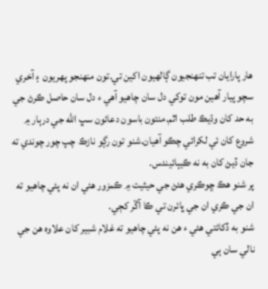ھار پارايان تب تنھنجيون ڳالھيون اکين تي.تون منھنجو پھريون ۽ آخري سچو پيار آھين مون توکي دل سان چاھيو آھي ء دل سان حاصل ڪرڻ جي به حد کان وڌيڪ طلب اٿم.منتون باسون دعائون سڀ الله جي درٻار ۾ شروع کان ئي لکرائي چڪو آھيان.شنو تون رڳو نازڪ چپ چور چوندي ته جان ڏيڻ کان به نه ڪيٻائيندس.
پر شنو ھڪ ڇوڪري ھئڻ جي حيثيت ۾ ڪمزور ھئي ان نه پئي چاھيو ته ان جي ڪري ان جي ڀائرن تي ڪا آڱر کڄي.
شنو به ڏکائتي ھئي ء ھن نه پئي چاھيو ته غلام شبير کان علاوه ھن جي نالي سان ٻي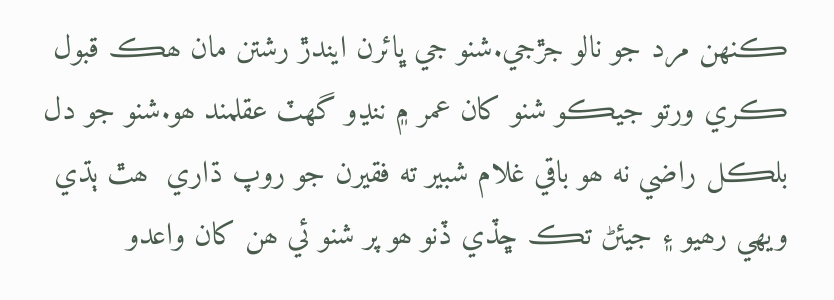ڪنھن مرد جو نالو جڙجي.شنو جي ڀائرن ايندڙ رشتن مان ھڪ قبول ڪري ورتو جيڪو شنو کان عمر ۾ ننڍو گھٽ عقلمند ھو.شنو جو دل بلڪل راضي نه ھو باقي غلام شبير ته فقيرن جو روپ ڌاري  ھٿ ٻڌي ويھي رھيو ۽ جيئڻ تڪ ڇڏي ڏنو ھو پر شنو ئي ھن کان واعدو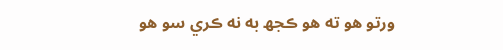ورتو ھو ته ھو ڪجھ به نه ڪري سو ھو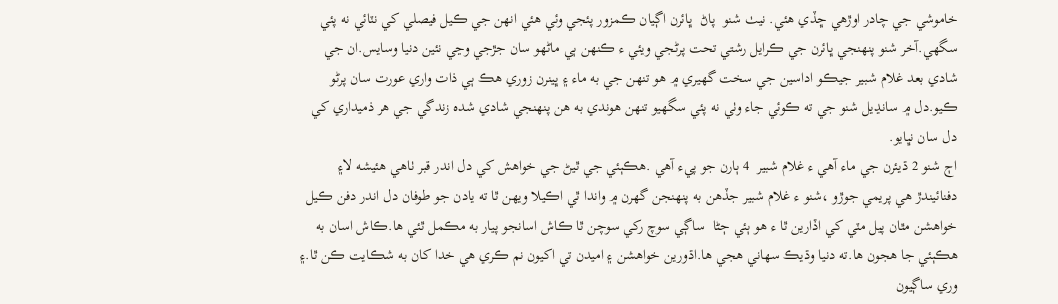خاموشي جي چادر اوڙھي ڇڏي ھئي. نيٺ شنو  پاڻ  ڀائرن اڳيان ڪمزور پئجي وئي ھئي انھن جي ڪيل فيصلي کي نٽائي نه پئي سگھي.آخر شنو پنھنجي ڀائرن جي ڪرايل رشتي تحت پرڻجي ويئي ء ڪنھن ٻي ماڻھو سان جڙجي وڃي نئين دنيا وسايس.ان جي شادي بعد غلام شبير جيڪو اداسين جي سخت گھيري ۾ ھو تنھن جي به ماء ۽ ڀينرن زوري ھڪ ٻي ذات واري عورت سان پرڻو ڪيو.دل ۾ سانڍيل شنو جي ته ڪوئي جاء وٺي نه پئي سگھيو تنھن ھوندي به ھن پنھنجي شادي شده زندگي جي ھر ذميداري کي دل سان نڀايو.
اڄ شنو 2 ڌيئرن جي ماء آھي ء غلام شبير  4 ٻارن جو پيء آھي .ھڪٻئي جي ٿيڻ جي خواھش کي دل اندر قبر ٺاھي ھئيشه لا۽ دفنائيندڙ ھي پريمي جوڙو ،شنو ء غلام شبير جڏھن به پنھنجن گھرن ۾ واندا ٿي اڪيلا ويھن ٿا ته يادن جو طوفان دل اندر دفن ڪيل خواھشن مٿان پيل مٽي کي اڏارين ٿا ء ھو ٻئي ڄڻا  ساڳي سوچ رکي سوچن ٿا ڪاش اسانجو پيار به مڪمل ٿئي ھا.ڪاش اسان به ھڪٻئي جا ھجون ھا.ته دنيا وڌيڪ سھاني ھجي ھا.اڌورين خواھشن ۽ اميدن تي اکيون نم ڪري ھي خدا کان به شڪايت ڪن ٿا.۽ وري ساڳيون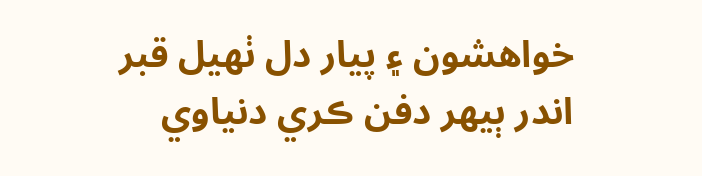خواھشون ۽ پيار دل ٺھيل قبر اندر ٻيھر دفن ڪري دنياوي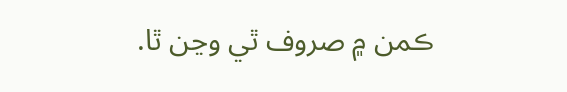ڪمن ۾ صروف ٿي وڃن ٿا.